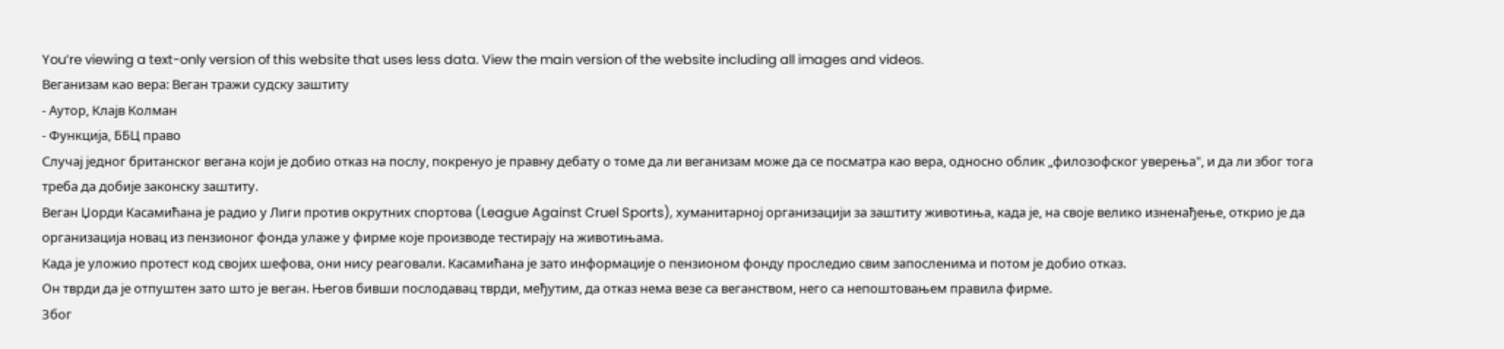You’re viewing a text-only version of this website that uses less data. View the main version of the website including all images and videos.
Веганизам као вера: Веган тражи судску заштиту
- Аутор, Клајв Колман
- Функција, ББЦ право
Случај једног британског вегана који је добио отказ на послу, покренуо је правну дебату о томе да ли веганизам може да се посматра као вера, односно облик „филозофског уверења", и да ли због тога треба да добије законску заштиту.
Веган Џорди Касамићана је радио у Лиги против окрутних спортова (League Against Cruel Sports), хуманитарној организацији за заштиту животиња, када је, на своје велико изненађење, открио је да организација новац из пензионог фонда улаже у фирме које производе тестирају на животињама.
Када је уложио протест код својих шефова, они нису реаговали. Касамићана је зато информације о пензионом фонду проследио свим запосленима и потом је добио отказ.
Он тврди да је отпуштен зато што је веган. Његов бивши послодавац тврди, међутим, да отказ нема везе са веганством, него са непоштовањем правила фирме.
Због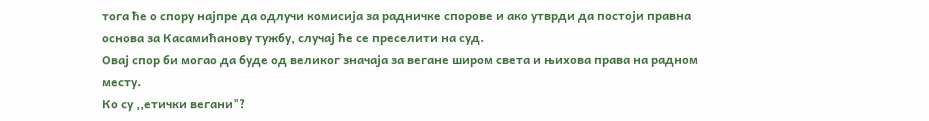тога ће о спору најпре да одлучи комисија за радничке спорове и ако утврди да постоји правна основа за Касамићанову тужбу, случај ће се преселити на суд.
Овај спор би могао да буде од великог значаја за вегане широм света и њихова права на радном месту.
Ко су ,,етички вегани"?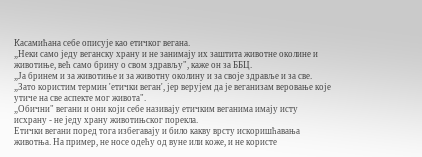Касамићана себе описује као етичког вегана.
„Неки само једу веганску храну и не занимају их заштита животне околине и животиње, већ само брину о свом здрављу", каже он за ББЦ.
„Ја бринем и за животиње и за животну околину и за своје здравље и за све.
„Зато користим термин 'етички веган', јер верујем да је веганизам веровање које утиче на све аспекте мог живота".
„Обични" вегани и они који себе називају етичким веганима имају исту исхрану - не једу храну животињског порекла.
Етички вегани поред тога избегавају и било какву врсту искоришћавања животња. На пример, не носе одећу од вуне или коже, и не користе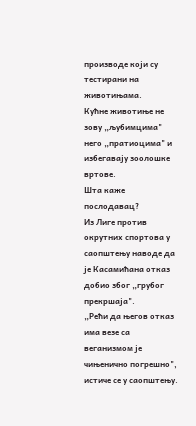производе који су тестирани на животињама.
Кућне животиње не зову „љубимцима" него „пратиоцима" и избегавају зоолошке вртове.
Шта каже послодавац?
Из Лиге против окрутних спортова у саопштењу наводе да је Касамићана отказ добио због „грубог прекршаја".
„Рећи да његов отказ има везе са веганизмом је чињенично погрешно", истиче се у саопштењу.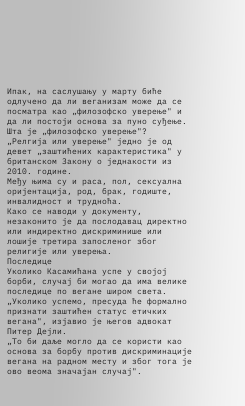Ипак, на саслушању у марту биће одлучено да ли веганизам може да се посматра као „филозофско уверење" и да ли постоји основа за пуно суђење.
Шта је „филозофско уверење"?
„Релгија или уверење" једно је од девет „заштићених карактеристика" у британском Закону о једнакости из 2010. године.
Међу њима су и раса, пол, сексуална оријентација, род, брак, годиште, инвалидност и трудноћа.
Како се наводи у документу, незаконито је да послодавац директно или индиректно дискриминише или лошије третира запосленог због религије или уверења.
Последице
Уколико Касамићана успе у својој борби, случај би могао да има велике последице по вегане широм света.
„Уколико успемо, пресуда ће формално признати заштићен статус етичких вегана", изјавио је његов адвокат Питер Дејли.
„То би даље могло да се користи као основа за борбу против дискриминације вегана на радном месту и због тога је ово веома значајан случај".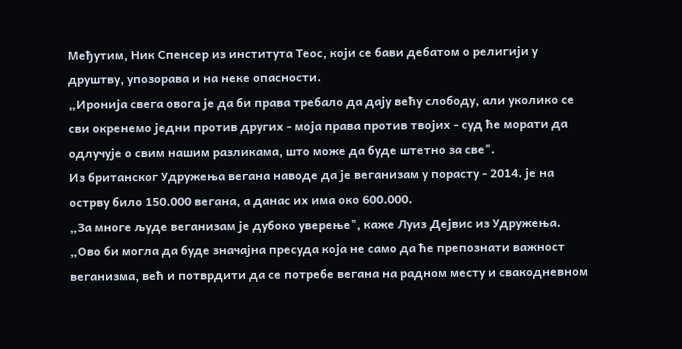Међутим, Ник Спенсер из института Теос, који се бави дебатом о религији у друштву, упозорава и на неке опасности.
„Иронија свега овога је да би права требало да дају већу слободу, али уколико се сви окренемо једни против других - моја права против твојих - суд ће морати да одлучује о свим нашим разликама, што може да буде штетно за све".
Из британског Удружења вегана наводе да је веганизам у порасту - 2014. је на острву било 150.000 вегана, а данас их има око 600.000.
„За многе људе веганизам је дубоко уверење", каже Луиз Дејвис из Удружења.
„Ово би могла да буде значајна пресуда која не само да ће препознати важност веганизма, већ и потврдити да се потребе вегана на радном месту и свакодневном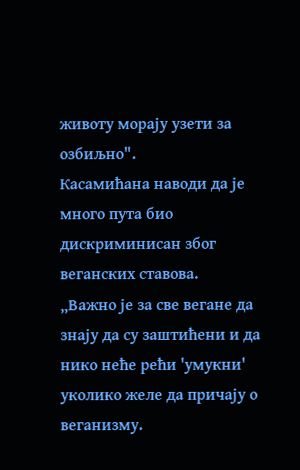животу морају узети за озбиљно".
Касамићана наводи да је много пута био дискриминисан због веганских ставова.
„Важно је за све вегане да знају да су заштићени и да нико неће рећи 'умукни' уколико желе да причају о веганизму.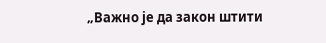„Важно је да закон штити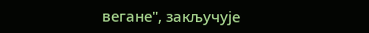вегане", закључује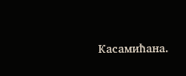Касамићана.